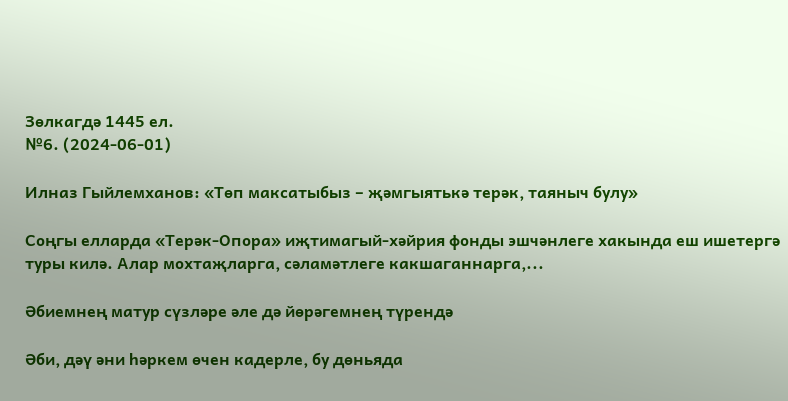Зөлкагдә 1445 ел.
№6. (2024-06-01)

Илназ Гыйлемханов: «Төп максатыбыз – җәмгыятькә терәк, таяныч булу»

Соңгы елларда «Терәк-Опора» иҗтимагый-хәйрия фонды эшчәнлеге хакында еш ишетергә туры килә. Алар мохтаҗларга, сәламәтлеге какшаганнарга,...

Әбиемнең матур сүзләре әле дә йөрәгемнең түрендә

Әби, дәү әни һәркем өчен кадерле, бу дөньяда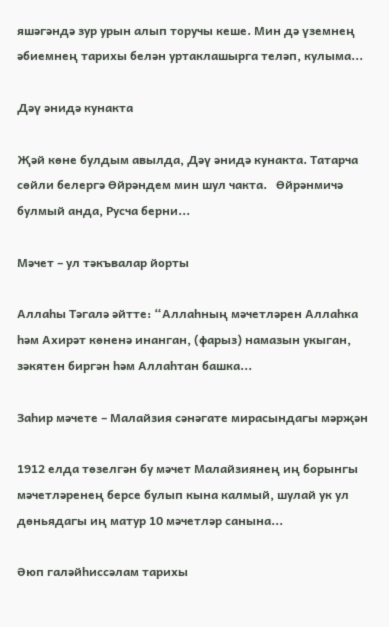яшәгәндә зур урын алып торучы кеше. Мин дә үземнең әбиемнең тарихы белән уртаклашырга теләп, кулыма...

Дәү әнидә кунакта

Җәй көне булдым авылда, Дәү әнидә кунакта. Татарча сөйли белергә Өйрәндем мин шул чакта.   Өйрәнмичә булмый анда, Русча берни...

Мәчет – ул тәкъвалар йорты

Аллаһы Тәгалә әйтте: “Аллаһның мәчетләрен Аллаһка һәм Ахирәт көненә инанган, (фарыз) намазын укыган, зәкятен биргән һәм Аллаһтан башка...

Заһир мәчете – Малайзия сәнәгате мирасындагы мәрҗән

1912 елда төзелгән бу мәчет Малайзиянең иң борынгы мәчетләренең берсе булып кына калмый, шулай ук ул дөньядагы иң матур 10 мәчетләр санына...

Әюп галәйһиссәлам тарихы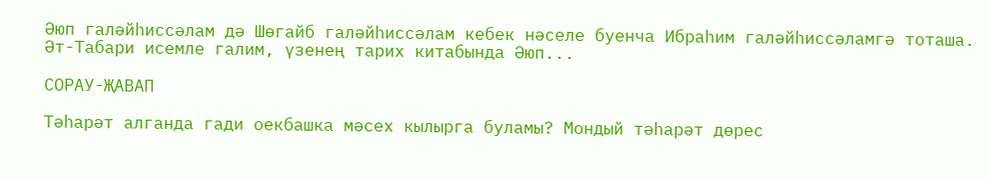Әюп галәйһиссәлам дә Шөгайб галәйһиссәлам кебек нәселе буенча Ибраһим галәйһиссәламгә тоташа. Әт-Табари исемле галим, үзенең тарих китабында Әюп...

СОРАУ-ҖАВАП

Тәһарәт алганда гади оекбашка мәсех кылырга буламы? Мондый тәһарәт дөрес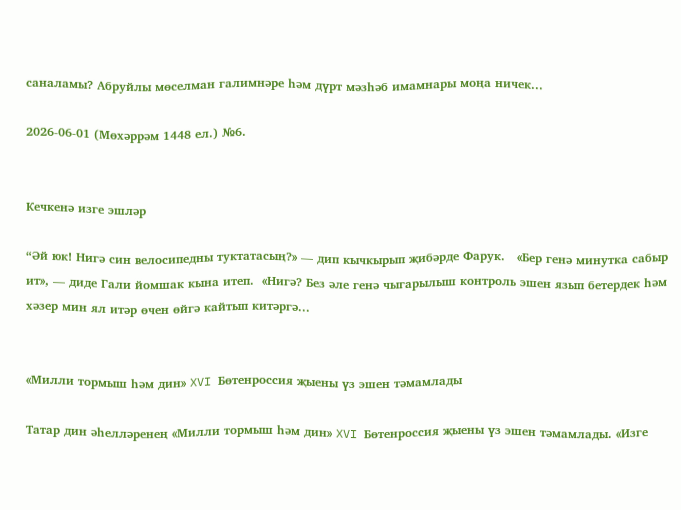саналамы? Абруйлы мөселман галимнәре һәм дүрт мәзһәб имамнары моңа ничек...

2026-06-01 (Мөхәррәм 1448 ел.) №6.


Кечкенә изге эшләр

“Әй юк! Нигә син велосипедны туктатасың?» — дип кычкырып җибәрде Фарук.   «Бер генә минутка сабыр ит», — диде Гали йомшак кына итеп.  «Нигә? Без әле генә чыгарылыш контроль эшен язып бетердек һәм хәзер мин ял итәр өчен өйгә кайтып китәргә...


«Милли тормыш һәм дин» XVI Бөтенроссия җыены үз эшен тәмамлады

Татар дин әһелләренең «Милли тормыш һәм дин» XVI Бөтенроссия җыены үз эшен тәмамлады. «Изге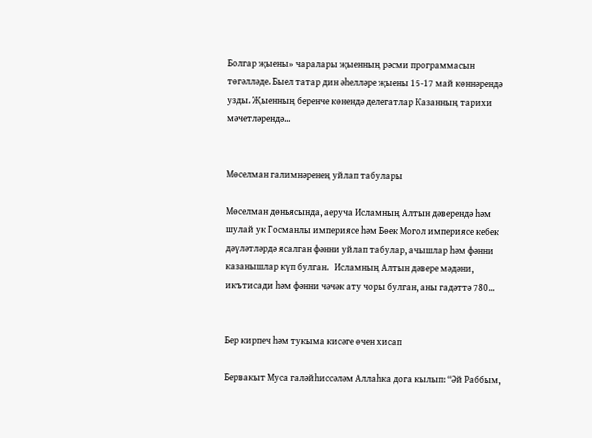Болгар җыены» чаралары җыенның рәсми программасын төгәлләде. Быел татар дин әһелләре җыены 15-17 май көннәрендә узды. Җыенның беренче көнендә делегатлар Казанның тарихи мәчетләрендә...


Мөселман галимнәренең уйлап табулары

Мөселман дөньясында, аеруча Исламның Алтын дәверендә һәм шулай ук Госманлы империясе һәм Бөек Могол империясе кебек дәүләтләрдә ясалган фәнни уйлап табулар, ачышлар һәм фәнни казанышлар күп булган.   Исламның Алтын дәвере мәдәни, икътисади һәм фәнни чәчәк ату чоры булган, аны гадәттә 780...


Бер кирпеч һәм тукыма кисәге өчен хисап

Бервакыт Муса галәйһиссәләм Аллаһка дога кылып: “Әй Раббым,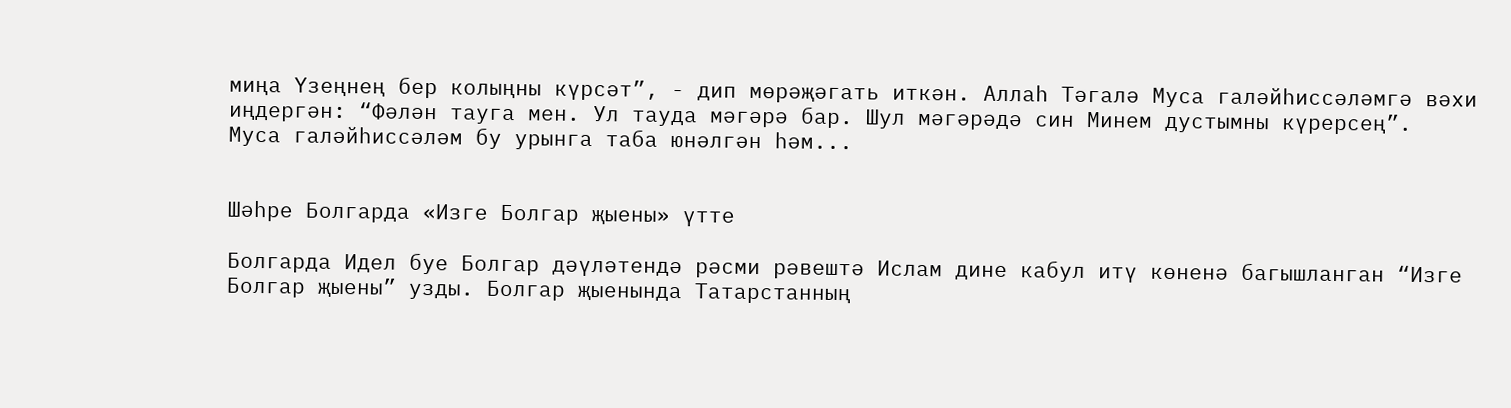миңа Үзеңнең бер колыңны күрсәт”, - дип мөрәҗәгать иткән. Аллаһ Тәгалә Муса галәйһиссәләмгә вәхи иңдергән: “Фәлән тауга мен. Ул тауда мәгәрә бар. Шул мәгәрәдә син Минем дустымны күрерсең”.   Муса галәйһиссәләм бу урынга таба юнәлгән һәм...


Шәһре Болгарда «Изге Болгар җыены» үтте

Болгарда Идел буе Болгар дәүләтендә рәсми рәвештә Ислам дине кабул итү көненә багышланган “Изге Болгар җыены” узды. Болгар җыенында Татарстанның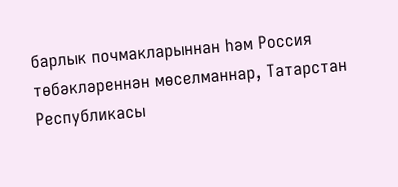барлык почмакларыннан һәм Россия төбәкләреннән мөселманнар, Татарстан Республикасы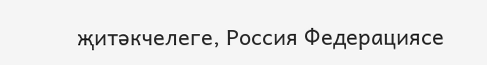җитәкчелеге, Россия Федерациясе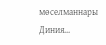мөселманнары Диния...